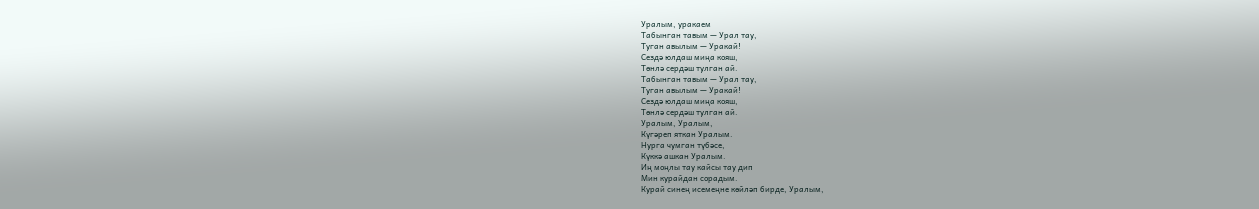Уралым, уракаем
Табынган тавым — Урал тау,
Туган авылым — Уракай!
Сездә юлдаш миңа кояш,
Төнлә сердәш тулган ай.
Табынган тавым — Урал тау,
Туган авылым — Уракай!
Сездә юлдаш миңа кояш,
Төнлә сердәш тулган ай.
Уралым, Уралым,
Күгәреп яткан Уралым.
Нурга чумган түбәсе,
Күккә ашкан Уралым.
Иң моңлы тау кайсы тау дип
Мин курайдан сорадым.
Курай синең исемеңне көйләп бирде, Уралым,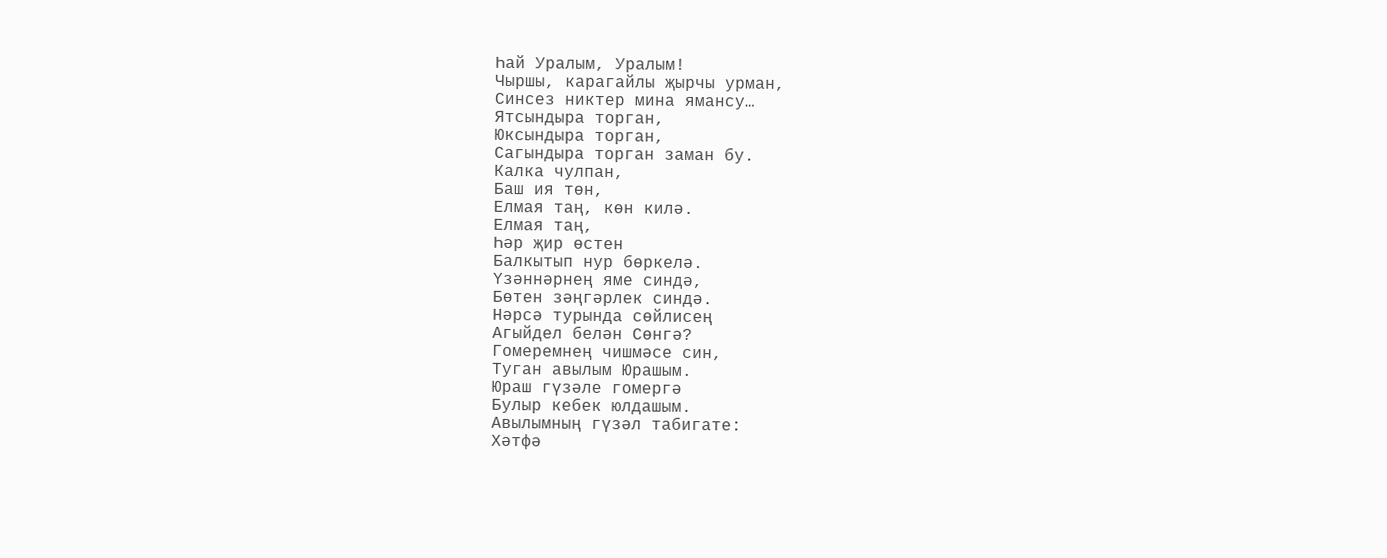Һай Уралым, Уралым!
Чыршы, карагайлы җырчы урман,
Синсез никтер мина ямансу…
Ятсындыра торган,
Юксындыра торган,
Сагындыра торган заман бу.
Калка чулпан,
Баш ия төн,
Елмая таң, көн килә.
Елмая таң,
Һәр җир өстен
Балкытып нур бөркелә.
Үзәннәрнең яме синдә,
Бөтен зәңгәрлек синдә.
Нәрсә турында сөйлисең
Агыйдел белән Сөнгә?
Гомеремнең чишмәсе син,
Туган авылым Юрашым.
Юраш гүзәле гомергә
Булыр кебек юлдашым.
Авылымның гүзәл табигате:
Хәтфә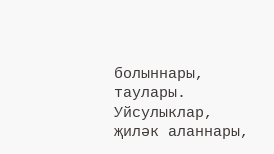болыннары, таулары.
Уйсулыклар, җиләк аланнары,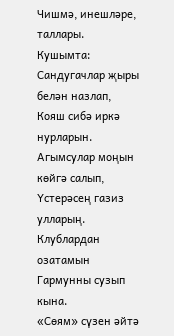Чишмә, инешләре, таллары.
Кушымта:
Сандугачлар җыры белән назлап,
Кояш сибә иркә нурларын.
Агымсулар моңын көйгә салып,
Үстерәсең газиз улларың.
Клублардан озатамын
Гармунны сузып кына.
«Сөям» сүзен әйтә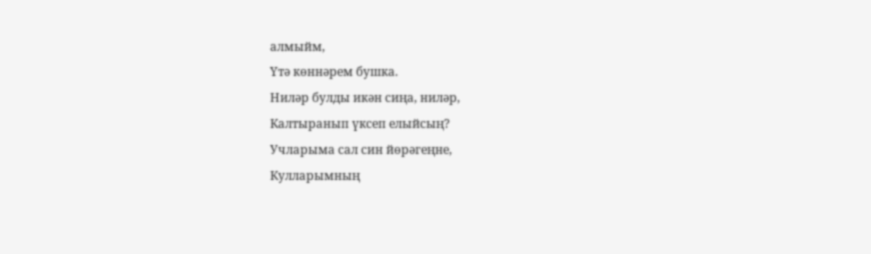алмыйм,
Үтә көннәрем бушка.
Ниләр булды икән сиңа, ниләр,
Калтыранып үксеп елыйсың?
Учларыма сал син йөрәгеңне,
Кулларымның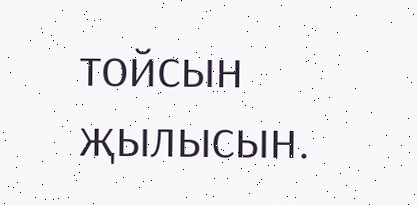тойсын җылысын.